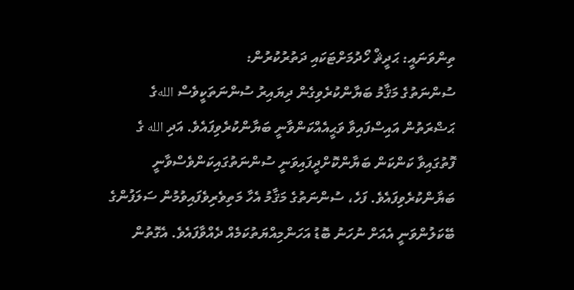ތިންވަނައީ: ޙަދީޘް ހޯދުމަށްޓަކައި ދަތުރުކުރުން:
ސުންނަތުގެ މަޤާމު ބަޔާންކުރެވިގެން ދިޔައިރު ސުންނަތަކީވެސް اللهގެ ޙަޟްރަތުން އައިސްފައިވާ ވަޙީއެއްކަންވާނީ ބަޔާންކުރެވިފައެވެ. އަދި الله ގެ ފޮތުގައިވާ ކަންކަން ބަޔާންކޮށްދީފައިވަނީ ސުންނަތުގައިކަންވެސްވާނީ ބަޔާންކުރެވިފައެވެ. ފަހެ، ސުންނަތުގެ މަޤާމު އެހާ މަތިވެރިވެފައިވުމުން ސަލަފުންގެ ބޭކަލުންވަނީ އެއަށް ނުހަނު ބޮޑު އަހަންމިއްޔަތުކަމެއް ދެއްވާފައެވެ. އެގޮތުން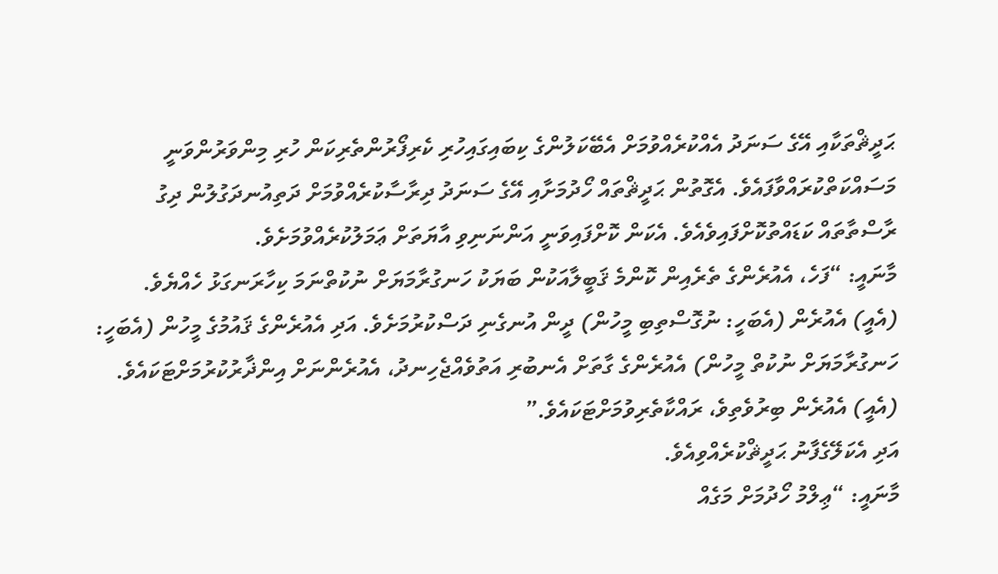ޙަދީޘްތަކާއި އޭގެ ސަނަދު އެއްކުރެއްވުމަށް އެބޭކަލުންގެ ކިބައިގައިހުރި ކެރިފޯރުންތެރިކަން ހުރި މިންވަރުންވަނީ މަސައްކަތްކުރައްވާފައެވެ. އެގޮތުން ޙަދީޘްތައް ހޯދުމަށާއި އޭގެ ސަނަދު ދިރާސާކުރެއްވުމަށް ދަތިއުނދަގުލުން ދިގު ރާސްތާތައް ކަޑައްތުކޮށްފައިވެއެވެ. އެކަން ކޮށްފައިވަނީ އަންނަނިވި އާޔަތަށް ޢަމަލުކުރެއްވުމަށެވެ.
މާނައީ: “ފަހެ، އެއުރެންގެ ތެރެއިން ކޮންމެ ޤަބީލާއަކުން ބަޔަކު ހަނގުރާމަޔަށް ނުކުތްނަމަ ކިހާރަނގަޅު ހެއްޔެވެ. (އެއީ) އެއުރެން (އެބަހީ: ނުގޮސްތިބި މީހުން) ދީން އުނގެނި ދަސްކުރުމަށެވެ. އަދި އެއުރެންގެ ޤައުމުގެ މީހުން (އެބަހީ: ހަނގުރާމަޔަށް ނުކުތް މީހުން) އެއުރެންގެ ގާތަށް އެނބުރި އަތުވެއްޖެހިނދު، އެއުރެންނަށް އިންޛާރުކުރުމަށްޓަކައެވެ. (އެއީ) އެއުރެން ބިރުވެތިވެ، ރައްކާތެރިވުމަށްޓަކައެވެ.”
އަދި އެކަލޭގެފާނު ޙަދީޘްކުރެއްވިއެވެ.
މާނައީ: “ޢިލްމު ހޯދުމަށް މަގެއް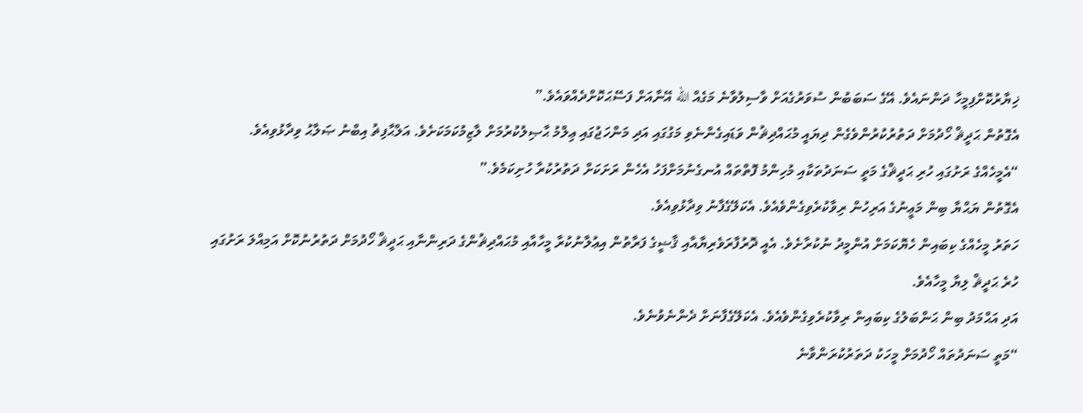ޚިޔާރުކޮށްފިމީހާ ދަންނައެވެ. އޭގެ ސަބަބުން ސުވަރުގެއަށް ވާސިލުވާނެ މަގެއް الله އޭނާއަށް ފަސޭޙަކޮށްދެއްވައެވެ.”
އެގޮތުން ޙަދީޘް ހޯދުމަށް ދަތުރުކުރުންވެގެން ދިޔައީ މުޙައްދިޘުން ވަޑައިގެންނެވި މަގުގައި އަދި މަންހަޖުގައި ޢިލްމު ޙާޞިލުކުރުމަށް ލާޒިމުކަމަކަށެވެ. އަލްޙާފިޡު އިބްނު ޞަލާޙު ވިދާޅުވިއެވެ.
“އެމީހެއްގެ ރަށުގައި ހުރި ޙަދީޘްގެ މަތީ ސަނަދުތަކާއި މުހިންމު ފޮތްތައް އުނގެނުމަށްފަހު އެހެން ރަށަކަށް ދަތުރުކުރާ ހުށިކަމެވެ.”
އެގޮތުން ޔަޙްޔާ ބިން މަޢީނުގެ އަރިހުން ރިވާކުރެވިގެންވެއެވެ. އެކަލޭގެފާނު ވިދާޅުވިއެވެ.
ހަތަރު މީހެއްގެ ކިބައިން ހެޔޮކަމަށް އުންމީދު ނުކުރާށެވެ. އެއީ ދޮރުފާރަވެރިޔާއާއި ޤާޟީގެ ފަރާތުން އިޢުލާނުކުރާ މީހާއާއި މުޙައްދިޘުންގެ ދަރިންނާއި ޙަދީޘް ހޯދުމަށް ދަތުރުނުކޮށް އަމިއްލަ ރަށުގައި ހުރެ ޙަދީޘް ލިޔާ މީހާއެވެ.
އަދި އަޙްމަދު ބިން ޙަންބަލުގެ ކިބައިން ރިވާކުރެވިގެންވެއެވެ. އެކަލޭގެފާނަށް ދެންނެވުނެވެ.
“މަތީ ސަނަދުތައް ހޯދުމަށް މީހަކު ދަތަރުކުރަންވާނެ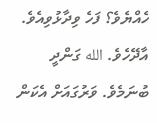ހެއްޔެވެ؟ ފަހެ ވިދާޅުވިއެވެ. އާދޭހެވެ. الله ގަންދީ ބުނަމެވެ. ވަރުގައަށް އެކަން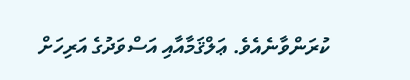ކުރަންވާނެއެވެ. ޢަލްޤަމާއާއި އަސްވަދުގެ އަރިހަށް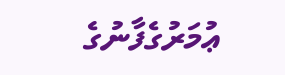ޢުމަރުގެފާނުގެ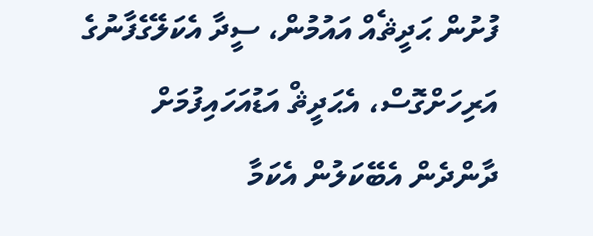ފުށުން ޙަދީޘެއް އައުމުން، ސީދާ އެކަލޭގެފާނުގެ އަރިހަށްގޮސް، އެޙަދީޘް އަޑުއަހައިފުމަށް ދާންދެން އެބޭކަލުން އެކަމާ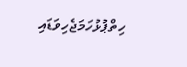ހިތްޕުޅުހަމަޖެހިވަޑައި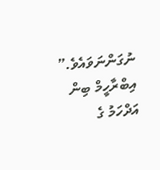ނުގަންނަވައެވެ.”
އިބްރާހީމް ބިން އަދްހަމު ގެ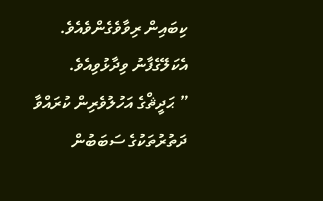ކިބައިން ރިވާވެގެންވެއެވެ. އެކަލޭގެފާނު ވިދާޅުވިއެވެ.
” ޙަދީޘްގެ އަހުލުވެރިން ކުރައްވާ ދަތުރުތަކުގެ ސަބަބުން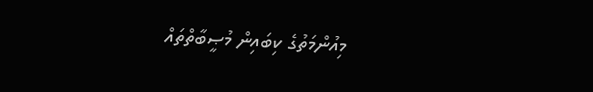މިއުންމަތުގެ ކިބައިން މުޞީބާތްތައް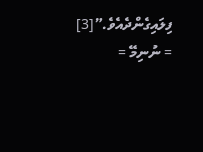ފިލައިގެންދެއެވެ.”[3]
= ނުނިމޭ =